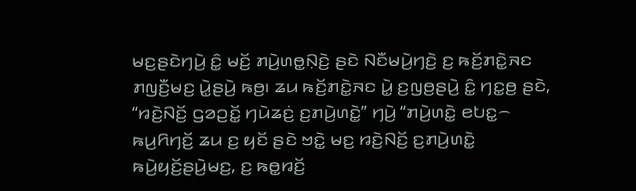ꤗꤢ꤬ꤔꤢꤧꤚꤣꤧ꤬ ꤢꤨ꤭ ꤗꤢꤩ꤬ ꤊꤣꤧ꤬ꤛꤥ꤭ꤡ꤫ꤢꤧ꤬ ꤔꤢꤧ ꤡꤢꤪꤗꤣꤧ꤬ꤚꤢꤧ꤬ ꤢ꤬ ꤒꤢꤩ꤬ꤊꤢꤧ꤭ꤏꤢ ꤊꤜꤢꤪ꤬ꤗꤢ꤬ ꤣꤧ꤭ꤔꤣꤧ꤬ ꤒꤥ꤬꤯ ꤘꤣ ꤒꤢꤩ꤬ꤊꤢꤧ꤭ꤏꤢ ꤣꤧ꤭ ꤢ꤬ꤜꤥ꤬ꤔꤣꤧ꤬ ꤢꤨ꤭ ꤚꤢ꤭ꤥ꤬ ꤔꤢꤧ, “ꤙꤢꤧ꤬ꤡꤢꤩ꤬ ꤞꤤꤑꤢꤩ꤭ ꤚꤣꤧꤘꤢꤦ꤬ ꤢ꤬ꤊꤣꤧ꤬ꤛꤢꤧ꤭” ꤚꤣꤧ꤬ “ꤊꤣꤧ꤬ꤛꤢꤧ꤭ ꤕꤝꤢ꤭꤮ ꤒꤣ꤬ꤖꤚꤢꤩ꤬ ꤘꤣ ꤢ꤬ ꤟꤢꤩ ꤔꤢꤧ ꤠꤢꤧ꤭ ꤗꤢ꤬ ꤙꤢꤧ꤬ꤡꤢꤩ꤬ ꤢ꤬ꤊꤣꤧ꤬ꤛꤢꤧ꤭ ꤒꤣꤧ꤬ꤟꤢꤩ꤬ꤔꤣꤧ꤬ꤗꤢ꤬, ꤢ꤬ ꤒꤥ꤭ꤙꤢꤩ꤬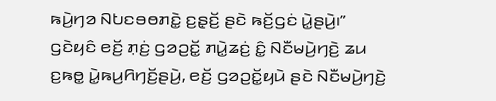ꤒꤣꤧ꤬ꤚꤤ ꤡꤝꤢꤋꤥꤊꤢꤧ꤭ ꤢ꤬ꤔ꤫ꤢꤩ꤬ ꤔꤢꤧ ꤒꤢꤩ꤬ꤞꤢꤦ ꤣꤧ꤭ꤔꤣꤧ꤬꤯”
ꤞꤢꤧꤟꤢꤨ ꤕꤢꤩ꤬ ꤊ꤫ꤢꤦ꤬ ꤞꤤꤑꤢꤩ꤭ ꤊꤣꤧ꤭ꤘꤢꤦ꤬ ꤢꤨ꤭ ꤡꤢꤪꤗꤣꤧ꤬ꤚꤢꤧ꤬ ꤘꤣ ꤢ꤬ꤒꤥ꤭ ꤣꤧ꤭ꤒꤣ꤬ꤖꤚꤢꤩ꤬ꤔꤣꤧ꤬, ꤕꤢꤩ꤬ ꤞꤤꤑꤢꤩ꤭ꤟꤣꤧ ꤔꤢꤧ ꤡꤢꤪꤗꤣꤧ꤬ꤚꤢꤧ꤬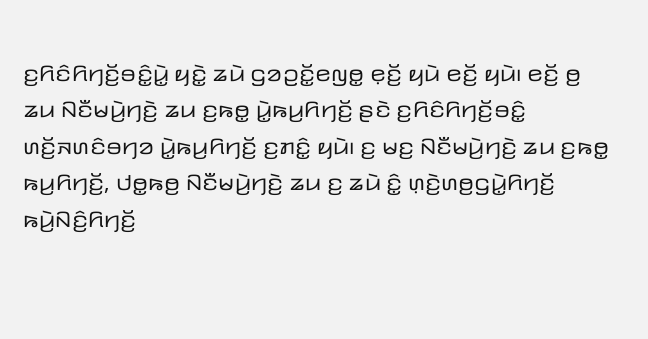ꤢ꤬ꤖꤢꤨꤖꤚꤢꤩ꤬ꤋꤢꤨ꤭ꤣꤧ꤭ ꤟꤢꤧ꤭ ꤘꤣꤧ ꤞꤤꤑꤢꤩ꤭ꤕꤜꤥ꤭ ꤕ꤫ꤢꤩ꤬ ꤟꤣꤧ ꤕꤢꤩ꤬ ꤟꤣꤧ꤯ ꤕꤢꤩ꤬ ꤥ꤬ ꤘꤣ ꤡꤢꤪꤗꤣꤧ꤬ꤚꤢꤧ꤬ ꤘꤣ ꤢ꤬ꤒꤥ꤭ ꤣꤧ꤭ꤒꤣ꤬ꤖꤚꤢꤩ꤬ ꤔꤢꤧ ꤢ꤬ꤖꤢꤨꤖꤚꤢꤩ꤬ꤋꤢꤨ꤭ ꤛꤢꤩ꤬ꤏꤛꤢꤨꤋꤚꤤ ꤣꤧ꤭ꤒꤣ꤬ꤖꤚꤢꤩ꤬ ꤢ꤬ꤊꤢꤨ꤭ ꤟꤣꤧ꤯ ꤢ꤬ ꤗꤢ꤬ ꤡꤢꤪꤗꤣꤧ꤬ꤚꤢꤧ꤬ ꤘꤣ ꤢ꤬ꤒꤥ꤭ ꤒꤣ꤬ꤖꤚꤢꤩ꤬, ꤓꤥ꤭ꤒꤥ꤬ ꤡꤢꤪꤗꤣꤧ꤬ꤚꤢꤧ꤬ ꤘꤣ ꤢ꤬ ꤘꤣꤧ ꤢꤨ꤭ ꤛ꤫ꤢꤧ꤬ꤛꤥ꤬ꤞꤣꤧ꤭ꤖꤚꤢꤩ꤬ ꤒꤣꤧ꤬ꤡꤢꤨ꤬ꤖꤚꤢꤩ꤬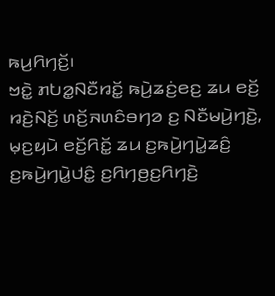ꤒꤣ꤬ꤖꤚꤢꤩ꤬꤯
ꤠꤢꤧ꤭ ꤊꤝꤤ꤭ꤡꤢꤪꤙꤢꤩ꤭ ꤒꤣꤧ꤬ꤘꤢꤦ꤬ꤕꤢ꤬ ꤘꤣ ꤕꤢꤩ꤬ ꤙꤢꤧ꤬ꤡꤢꤩ꤬ ꤛꤢꤩ꤬ꤏꤛꤢꤨꤋꤚꤤ ꤢ꤬ ꤡꤢꤪꤗꤣꤧ꤬ꤚꤢꤧ꤬, ꤗ꤫ꤢ꤬ꤟꤣꤧ ꤕꤢꤩ꤬ꤖꤢꤩ꤭ ꤘꤣ ꤢ꤬ꤒꤣꤧ꤬ꤚꤣꤧ꤭ꤘꤢꤨ꤬ ꤢ꤬ꤒꤣꤧ꤬ꤚꤣꤧ꤭ꤓꤢꤨ꤭ ꤢ꤬ꤖꤚꤥ꤬ꤢ꤬ꤖꤚꤢꤧ꤬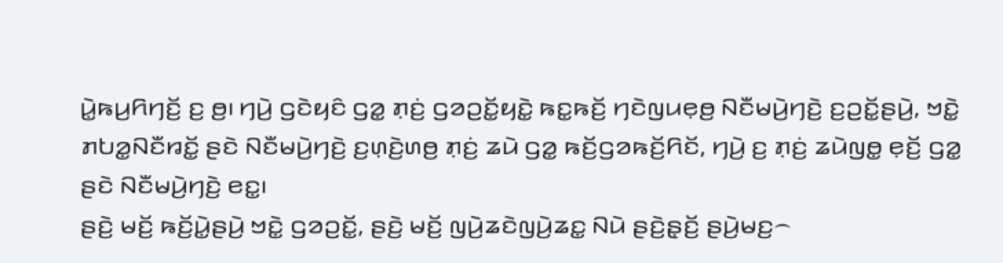ꤣꤧ꤭ꤒꤣ꤬ꤖꤚꤢꤩ꤬ ꤢ꤬ ꤥ꤬꤯ ꤚꤣꤧ꤬ ꤞꤢꤧꤟꤢꤨ ꤞꤤ꤭ ꤊ꤫ꤢꤦ꤬ ꤞꤤꤑꤢꤩ꤭ꤟꤢꤧ꤭ ꤒꤢ꤭ꤒꤢꤩ꤬ ꤚꤢꤧꤜꤣꤕ꤫ꤥ꤬ ꤡꤢꤪꤗꤣꤧ꤬ꤚꤢꤧ꤬ ꤢ꤬ꤑꤢꤩ꤭ꤔꤣꤧ꤬, ꤠꤢꤧ꤭ ꤊꤝꤤ꤭ꤡꤢꤪꤙꤢꤩ꤭ ꤔꤢꤧ ꤡꤢꤪꤗꤣꤧ꤬ꤚꤢꤧ꤬ ꤢ꤬ꤛ꤫ꤢꤧ꤬ꤛꤥ꤬ ꤊ꤫ꤢꤦ꤬ ꤘꤣꤧ ꤞꤤ꤭ ꤒꤢꤩ꤬ꤞꤤꤒꤢꤩ꤬ꤖꤢꤩ, ꤚꤣꤧ꤬ ꤢ꤬ ꤊ꤫ꤢꤦ꤬ ꤘꤣꤧꤜꤥ꤭ ꤕ꤫ꤢꤩ꤬ ꤞꤤ꤭ ꤔꤢꤧ ꤡꤢꤪꤗꤣꤧ꤬ꤚꤢꤧ꤬ ꤕꤢ꤭꤯
ꤔꤢꤧ꤬ ꤗꤢꤩ꤬ ꤒꤢꤩ꤬ꤣꤧ꤭ꤔꤣꤧ꤬ ꤠꤢꤧ꤭ ꤞꤤꤑꤢꤩ꤭, ꤔꤢꤧ꤬ ꤗꤢꤩ꤬ ꤜꤣꤧ꤬ꤘꤢꤧꤜꤣꤧ꤬ꤘꤢ꤭ ꤡꤣꤧ ꤔꤢꤧ꤬ꤔ꤫ꤢꤩ꤬ ꤔꤣꤧ꤬ꤗꤢ꤬꤮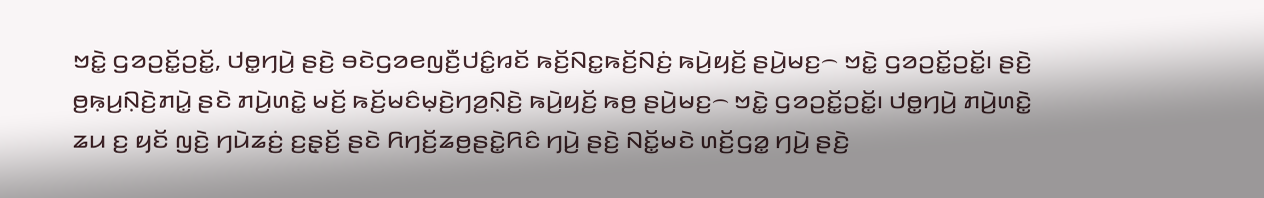ꤠꤢꤧ꤭ ꤞꤤꤑꤢꤩ꤭ꤑꤢꤩ꤭, ꤓꤥ꤭ꤚꤣꤧ꤬ ꤔꤢꤧ꤬ ꤋꤢꤧꤞꤤꤕꤜꤢꤪ꤬ꤓꤢꤨ꤭ꤙꤢꤩ ꤒꤢꤩ꤬ꤡꤢ꤭ꤒꤢꤩ꤬ꤡꤢꤦ꤬ ꤒꤣꤧ꤬ꤟꤢꤩ꤬ ꤔꤣꤧ꤬ꤗꤢ꤬꤮ ꤠꤢꤧ꤭ ꤞꤤꤑꤢꤩ꤭ꤑꤢꤩ꤭꤯ ꤔꤢꤧ꤬ ꤥ꤬ꤒ꤫ꤣ꤬ꤡ꤫ꤢꤧ꤬ꤊꤣꤧ꤭ ꤔꤢꤧ ꤊꤣꤧ꤬ꤛꤢꤧ꤭ ꤗꤢꤩ꤬ ꤒꤢꤩ꤬ꤗꤢꤨꤗ꤫ꤢꤧ꤬ꤚꤤ꤬ꤡ꤫ꤢꤧ꤬ ꤒꤣꤧ꤬ꤟꤢꤩ꤬ ꤒꤥ꤬ ꤔꤣꤧ꤬ꤗꤢ꤬꤮ ꤠꤢꤧ꤭ ꤞꤤꤑꤢꤩ꤭ꤑꤢꤩ꤭꤯ ꤓꤥ꤭ꤚꤣꤧ꤬ ꤊꤣꤧ꤬ꤛꤢꤧ꤭ ꤘꤣ ꤢ꤬ ꤟꤢꤩ ꤜꤢꤧ꤬ ꤚꤣꤧꤘꤢꤦ꤬ ꤢ꤬ꤔ꤫ꤢꤩ꤬ ꤔꤢꤧ ꤖꤚꤢꤩ꤬ꤘꤥ꤬ꤔꤢꤧ꤭ꤖꤢꤨ ꤚꤣꤧ꤬ ꤔꤢꤧ꤬ ꤡꤢꤩ꤭ꤗꤢꤧ ꤛꤢꤩ꤬ꤞꤤ꤭ ꤚꤣꤧ꤬ ꤔꤢꤧ꤬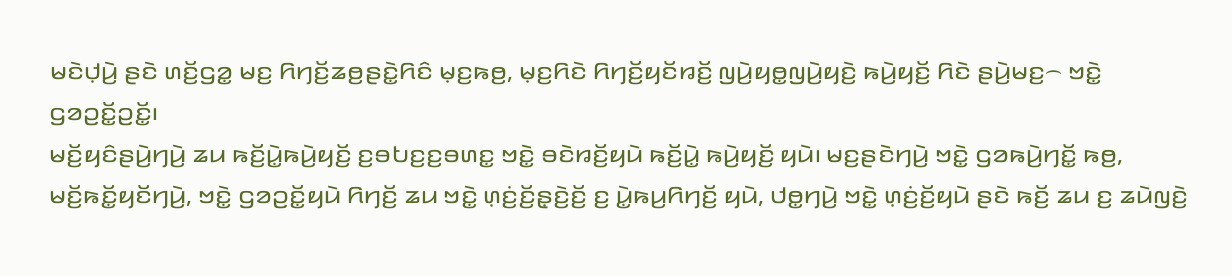ꤗꤢꤧꤓ꤫ꤣꤧ꤬ ꤔꤢꤧ ꤛꤢꤩ꤬ꤞꤤ꤭ ꤗꤢ꤬ ꤖꤚꤢꤩ꤬ꤘꤥ꤬ꤔꤢꤧ꤭ꤖꤢꤨ ꤗ꤫ꤢ꤬ꤒꤥ꤬, ꤗ꤫ꤢ꤬ꤖꤢꤧ ꤖꤚꤢꤩ꤬ꤟꤢꤩꤙꤢꤩ꤬ ꤜꤣꤧ꤬ꤟꤥ꤭ꤜꤣꤧ꤬ꤟꤢꤧ꤬ ꤒꤣꤧ꤬ꤟꤢꤩ꤬ ꤖꤢꤧ ꤔꤣꤧ꤬ꤗꤢ꤬꤮ ꤠꤢꤧ꤭ ꤞꤤꤑꤢꤩ꤭ꤑꤢꤩ꤭꤯
ꤗꤢꤩ꤬ꤟꤢꤨꤔꤣꤧ꤬ꤚꤣꤧ꤬ ꤘꤣ ꤒꤢꤩ꤬ꤣꤧ꤭ꤒꤣꤧ꤬ꤟꤢꤩ꤬ ꤢ꤬ꤋꤝꤢ꤬ꤢ꤬ꤋꤛꤢ꤭ ꤠꤢꤧ꤭ ꤋꤢꤧꤙꤢꤩ꤬ꤟꤣꤧ ꤒꤢꤩ꤬ꤣꤧ꤭ ꤒꤣꤧ꤬ꤟꤢꤩ꤬ ꤟꤣꤧ꤯ ꤗꤢ꤬ꤔꤢꤧꤚꤣꤧ꤬ ꤠꤢꤧ꤭ ꤞꤤꤒꤣꤧ꤬ꤚꤢꤩ꤭ ꤒꤥ꤬, ꤗꤢꤩ꤬ꤒꤢꤩ꤭ꤟꤢꤩꤚꤣꤧ꤬, ꤠꤢꤧ꤭ ꤞꤤꤑꤢꤩ꤭ꤟꤣꤧ ꤖꤚꤢꤩ꤬ ꤘꤣ ꤠꤢꤧ꤭ ꤛ꤫ꤢꤦ꤬ꤢꤩ꤬ꤔ꤫ꤢꤧ꤬ꤢꤩ꤬ ꤢ꤬ ꤣꤧ꤭ꤒꤣ꤬ꤖꤚꤢꤩ꤬ ꤟꤣꤧ, ꤓꤥ꤭ꤚꤣꤧ꤬ ꤠꤢꤧ꤭ ꤛ꤫ꤢꤦ꤬ꤢꤩ꤬ꤟꤣꤧ ꤔꤢꤧ ꤒꤢꤩ꤬ ꤘꤣ ꤢ꤬ ꤘꤣꤧꤜꤢꤧ꤬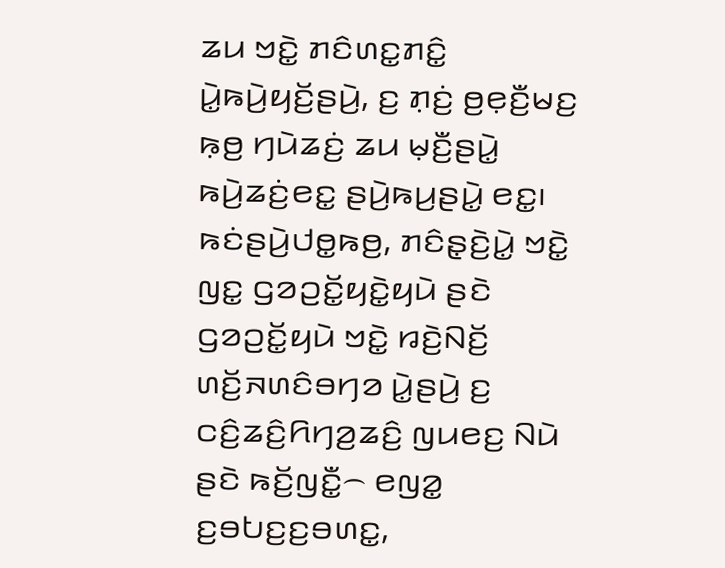ꤘꤣ ꤠꤢꤧ꤭ ꤊꤢꤨꤛꤢ꤭ꤊꤢꤨ꤭ ꤣꤧ꤭ꤒꤣꤧ꤬ꤟꤢꤩ꤬ꤔꤣꤧ꤬, ꤢ꤬ ꤊ꤫ꤢꤦ꤬ ꤥ꤬ꤕ꤫ꤢꤪ꤬ꤗꤢ꤬ ꤒ꤫ꤥ꤬ ꤚꤣꤧꤘꤢꤦ꤬ ꤘꤣ ꤗ꤫ꤢꤪ꤬ꤔꤣꤧ꤭ ꤒꤣꤧ꤬ꤘꤢꤦ꤬ꤕꤢ꤭ ꤔꤣꤧ꤬ꤒꤣ꤬ꤔꤣꤧ꤭ ꤕꤢ꤭꤯
ꤒꤢꤦꤔꤣꤧ꤬ꤓꤥ꤭ꤒꤥ꤬, ꤊꤢꤨꤔ꤫ꤢꤧ꤬ꤣꤧ꤭ ꤠꤢꤧ꤭ ꤜꤢ꤭ ꤞꤤꤑꤢꤩ꤭ꤟꤢꤧ꤭ꤟꤣꤧ ꤔꤢꤧ ꤞꤤꤑꤢꤩ꤭ꤟꤣꤧ ꤠꤢꤧ꤭ ꤙꤢꤧ꤬ꤡꤢꤩ꤬ ꤛꤢꤩ꤬ꤏꤛꤢꤨꤋꤚꤤ ꤣꤧ꤭ꤔꤣꤧ꤬ ꤢ꤬ ꤍꤢꤨ꤬ꤘꤢꤨ꤬ꤖꤚꤤ꤬ꤘꤢꤨ꤬ ꤜꤣꤕꤢ꤬ ꤡꤣꤧ ꤔꤢꤧ ꤒꤢꤩ꤬ꤜꤢꤪ꤭꤮ ꤕꤜꤤ꤭ ꤢ꤬ꤋꤝꤢ꤬ꤢ꤬ꤋꤛꤢ꤭,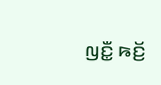ꤜꤢꤪ꤭ ꤒꤢꤩ꤬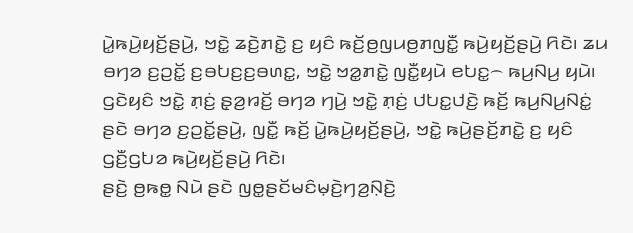ꤣꤧ꤭ꤒꤣꤧ꤬ꤟꤢꤩ꤬ꤔꤣꤧ꤬, ꤠꤢꤧ꤭ ꤘꤢꤧ꤬ꤊꤢꤧ꤭ ꤢ꤬ ꤟꤢꤨ ꤒꤢꤩ꤬ꤥ꤬ꤜꤣꤥ꤬ꤊꤜꤢꤪ꤭ ꤒꤣꤧ꤬ꤟꤢꤩ꤬ꤔꤣꤧ꤬ ꤖꤢꤧ꤯ ꤘꤣ ꤋꤚꤤ ꤢ꤬ꤑꤢꤩ꤭ ꤢ꤬ꤋꤝꤢ꤬ꤢ꤬ꤋꤛꤢ꤭, ꤠꤢꤧ꤭ ꤠꤤ꤭ꤊꤢꤧ꤭ ꤜꤢꤪ꤭ꤟꤣꤧ ꤕꤝꤢ꤭꤮ ꤒꤣ꤬ꤡꤣ꤬ ꤟꤣꤧ꤯ ꤞꤢꤧꤟꤢꤨ ꤠꤢꤧ꤭ ꤊ꤫ꤢꤦ꤬ ꤔ꤫ꤤ꤬ꤙꤢꤩ꤬ ꤋꤚꤤ ꤚꤣꤧ꤬ ꤠꤢꤧ꤭ ꤊ꤫ꤢꤦ꤬ ꤓꤝꤢ꤭ꤓꤢꤧ꤬ ꤒꤢꤩ꤬ ꤒꤣ꤬ꤡꤣ꤬ꤡꤢꤦ꤭ ꤔꤢꤧ ꤋꤚꤤ ꤢ꤬ꤑꤢꤩ꤭ꤔꤣꤧ꤬, ꤜꤢꤪ꤭ ꤒꤢꤩ꤬ ꤣꤧ꤭ꤒꤣꤧ꤬ꤟꤢꤩ꤬ꤔꤣꤧ꤬, ꤠꤢꤧ꤭ ꤒꤣꤧ꤬ꤔꤢꤩ꤬ꤊꤢꤧ꤭ ꤢ꤬ ꤟꤢꤨ ꤞꤢꤪ꤬ꤞꤝꤤ ꤒꤣꤧ꤬ꤟꤢꤩ꤬ꤔꤣꤧ꤬ ꤖꤢꤧ꤯
ꤔꤢꤧ꤬ ꤥ꤬ꤒꤥ꤭ ꤡꤣꤧ ꤔꤢꤧ ꤜꤥ꤭ꤔꤢꤩꤗꤢꤨꤗ꤫ꤢꤧ꤬ꤚꤤ꤬ꤡ꤫ꤢꤧ꤬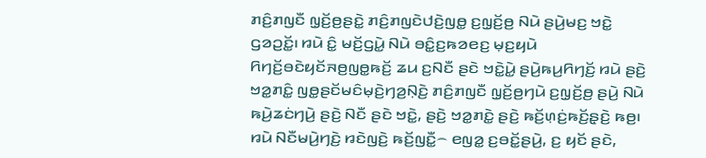ꤊꤢꤨ꤬ꤊꤜꤢꤪ ꤜ꤫ꤢꤩ꤬ꤥ꤬ꤔꤢꤧ꤭ ꤊꤢꤨ꤬ꤊꤜꤢꤧꤓꤢꤧ꤬ꤜꤥ꤭ ꤢ꤬ꤜ꤫ꤢꤩ꤬ꤥ꤬ ꤡꤣꤧ ꤔꤣꤧ꤬ꤗꤢ꤬ ꤠꤢꤧ꤭ ꤞꤤꤑꤢꤩ꤭꤯ ꤙꤣꤧ ꤢꤨ꤭ ꤗꤢꤩ꤬ꤞꤣꤧ꤭ ꤡꤣꤧ ꤋꤢꤨ꤭ꤢ꤬ꤒꤤꤕꤢ꤬ ꤗ꤫ꤢ꤬ꤟꤣꤧ ꤖꤚꤢꤩ꤬ꤋꤢꤧꤟꤢꤩꤏꤥ꤬ꤜꤥ꤭ꤒꤢꤩ꤬ ꤘꤣ ꤢ꤬ꤡꤢꤪ ꤔꤢꤧ ꤠꤢꤧ꤭ꤣꤧ꤭ ꤔꤣꤧ꤬ꤒꤣ꤬ꤖꤚꤢꤩ꤬ ꤙꤣꤧ ꤔꤢꤧ꤬ ꤠꤤ꤭ꤊꤢꤨ꤭ ꤜꤥ꤭ꤔꤢꤩꤗꤢꤨꤗ꤫ꤢꤧ꤬ꤚꤤ꤬ꤡ꤫ꤢꤧ꤬ ꤊꤢꤨ꤬ꤊꤜꤢꤪ ꤜ꤫ꤢꤩ꤬ꤥ꤬ꤚꤣꤧ ꤢ꤬ꤜ꤫ꤢꤩ꤬ꤥ꤬ ꤔꤣꤧ꤬ ꤡꤣꤧ ꤒꤣꤧ꤬ꤘꤢꤦꤚꤣꤧ꤬ ꤔꤢꤧ꤬ ꤡꤢꤪ ꤔꤢꤧ ꤠꤢꤧ꤭, ꤔꤢꤧ꤬ ꤠꤤ꤭ꤊꤢꤧ꤭ ꤔꤢꤧ꤬ ꤒꤢꤩ꤬ꤛ꤫ꤢꤦ꤬ꤒꤢꤩ꤬ꤔ꤫ꤢꤧ꤬ ꤒꤥ꤬꤯
ꤙꤣꤧ ꤡꤢꤪꤗꤣꤧ꤬ꤚꤢꤧ꤬ ꤙꤢꤧꤜꤢꤧ꤬ ꤒꤢꤩ꤬ꤜꤢꤪ꤭꤮ ꤕꤜꤤ꤭ ꤢ꤬ꤋꤢꤩ꤭ꤔꤣꤧ꤬, ꤢ꤬ ꤟꤢꤩ ꤔꤢꤧ,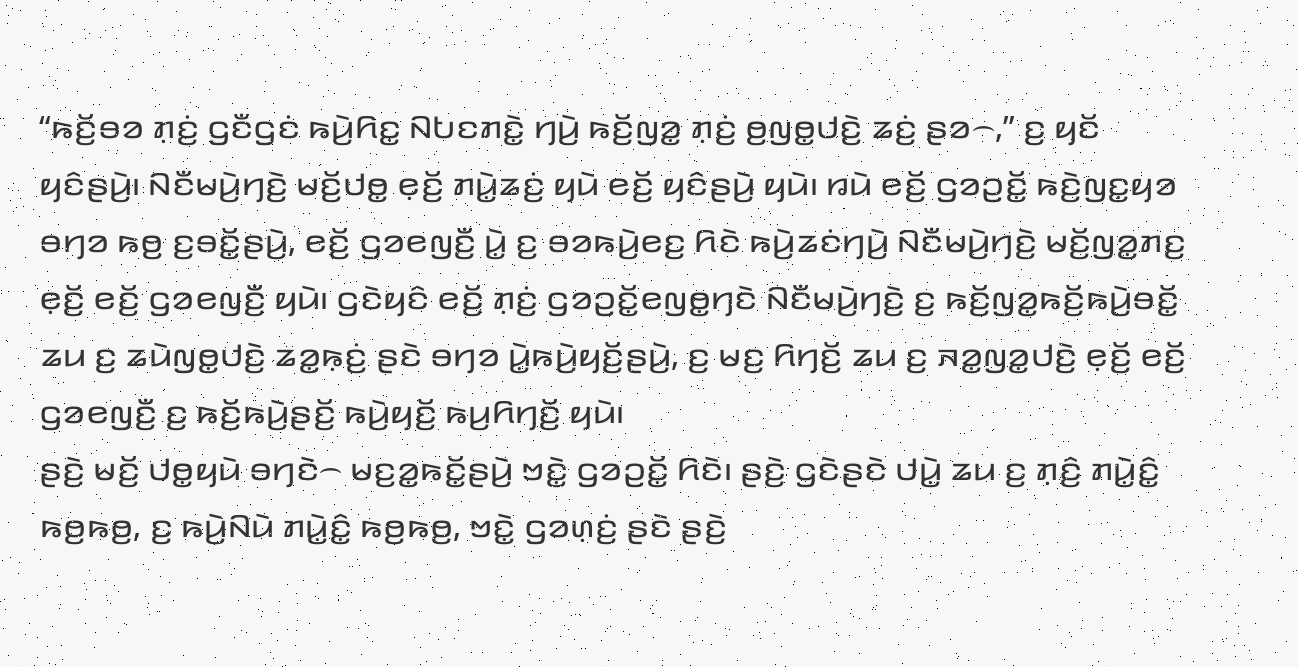“ꤒꤢꤩ꤬ꤋꤤ ꤊ꤫ꤢꤦ꤬ ꤞꤢꤪꤞꤢꤦ ꤒꤣꤧ꤬ꤖꤢ꤭ ꤡꤝꤢꤊꤢꤧ꤭ ꤚꤣꤧ꤬ ꤒꤢꤩ꤬ꤜꤤ꤭ ꤊ꤫ꤢꤦ꤬ ꤥ꤬ꤜꤥ꤭ꤓꤢꤧ꤬ ꤘꤢꤦ꤬ ꤔꤤ꤮,” ꤢ꤬ ꤟꤢꤩ ꤟꤢꤨꤔꤣꤧ꤬꤯ ꤡꤢꤪꤗꤣꤧ꤬ꤚꤢꤧ꤬ ꤗꤢꤩ꤬ꤓꤥ꤭ ꤕ꤫ꤢꤩ꤬ ꤊꤣꤧ꤭ꤘꤢꤦ꤬ ꤟꤣꤧ ꤕꤢꤩ꤬ ꤟꤢꤨꤔꤣꤧ꤬ ꤟꤣꤧ꤯ ꤙꤣꤧ ꤕꤢꤩ꤬ ꤞꤤꤑꤢꤩ꤭ ꤒꤢꤧ꤬ꤜꤢ꤭ꤟꤤ ꤋꤚꤤ ꤒꤥ꤬ ꤢ꤬ꤋꤢꤩ꤭ꤔꤣꤧ꤬, ꤕꤢꤩ꤬ ꤞꤤꤕꤜꤢꤪ꤬ ꤣꤧ꤭ ꤢ꤬ ꤋꤤꤒꤣꤧ꤬ꤕꤢ꤬ ꤖꤢꤧ ꤒꤣꤧ꤬ꤘꤢꤦꤚꤣꤧ꤬ ꤡꤢꤪꤗꤣꤧ꤬ꤚꤢꤧ꤬ ꤗꤢꤩ꤬ꤜꤤ꤭ꤊꤢ꤬ ꤕ꤫ꤢꤩ꤬ ꤕꤢꤩ꤬ ꤞꤤꤕꤜꤢꤪ꤬ ꤟꤣꤧ꤯ ꤞꤢꤧꤟꤢꤨ ꤕꤢꤩ꤬ ꤊ꤫ꤢꤦ꤬ ꤞꤤꤑꤢꤩ꤭ꤕꤜꤥ꤭ꤚꤢꤧ ꤡꤢꤪꤗꤣꤧ꤬ꤚꤢꤧ꤬ ꤢ꤬ ꤒꤢꤩ꤬ꤜꤤ꤭ꤒꤢꤩ꤬ꤒꤣꤧ꤬ꤋꤢꤩ꤭ ꤘꤣ ꤢ꤬ ꤘꤣꤧꤜꤥ꤭ꤓꤢꤧ꤬ ꤘꤤ꤭ꤒ꤫ꤢꤦ꤬ ꤔꤢꤧ ꤋꤚꤤ ꤣꤧ꤭ꤒꤣꤧ꤬ꤟꤢꤩ꤬ꤔꤣꤧ꤬, ꤢ꤬ ꤗꤢ꤬ ꤖꤚꤢꤩ꤬ ꤘꤣ ꤢ꤬ ꤏꤤ꤭ꤜꤤ꤭ꤓꤢꤧ꤬ ꤕ꤫ꤢꤩ꤬ ꤕꤢꤩ꤬ ꤞꤤꤕꤜꤢꤪ꤬ ꤢ꤬ ꤒꤢꤩ꤬ꤒꤣꤧ꤬ꤔꤢꤩ꤬ ꤒꤣꤧ꤬ꤟꤢꤩ꤬ ꤒꤣ꤬ꤖꤚꤢꤩ꤬ ꤟꤣꤧ꤯
ꤔꤢꤧ꤬ ꤗꤢꤩ꤬ ꤓꤥ꤭ꤟꤣꤧ ꤋꤚꤢꤧ꤮ ꤗꤢ꤬ꤤ꤭ꤒꤢꤩ꤭ꤔꤣꤧ꤬ ꤠꤢꤧ꤭ ꤞꤤꤑꤢꤩ꤭ ꤖꤢꤧ꤯ ꤔꤢꤧ꤬ ꤞꤢꤧꤔꤢꤧ ꤓꤣꤧ꤭ ꤘꤣ ꤢ꤬ ꤊ꤫ꤢꤨ꤬ ꤊꤣꤧ꤭ꤢꤨ꤭ ꤒꤥ꤬ꤒꤥ꤬, ꤢ꤬ ꤒꤣꤧ꤬ꤡꤣꤧ ꤊꤣꤧ꤭ꤢꤨ꤭ ꤒꤥ꤬ꤒꤥ꤬, ꤠꤢꤧ꤭ ꤞꤤꤛ꤫ꤢꤦ꤬ ꤔꤢꤧ ꤔꤢꤧ꤬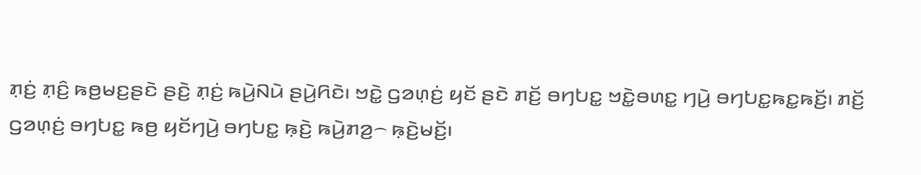ꤊ꤫ꤢꤦ꤬ ꤊ꤫ꤢꤨ꤬ ꤒꤥ꤬ꤗꤢ꤬ꤔꤢꤧ ꤔꤢꤧ꤬ ꤊ꤫ꤢꤦ꤬ ꤒꤣꤧ꤬ꤡꤣꤧ ꤔꤣꤧ꤬ꤖꤢꤧ꤯ ꤠꤢꤧ꤭ ꤞꤤꤛ꤫ꤢꤦ꤬ ꤟꤢꤩ ꤔꤢꤧ ꤊꤢꤩ꤬ ꤋꤚꤝꤢ꤭ ꤠꤢꤧ꤭ꤋꤛꤢ꤭ ꤚꤣꤧ꤬ ꤋꤚꤝꤢ꤭ꤒꤢ꤭ꤒꤢꤩ꤬꤯ ꤊꤢꤩ꤬ ꤞꤤꤛ꤫ꤢꤦ꤬ ꤋꤚꤝꤢ꤭ ꤒꤥ꤬ ꤟꤢꤩꤚꤣꤧ꤬ ꤋꤚꤝꤢ꤭ ꤒ꤫ꤢꤧ꤬ ꤒꤣꤧ꤬ꤊꤤ꤬꤮ ꤒ꤫ꤢꤧ꤬ꤗꤢꤩ꤬꤯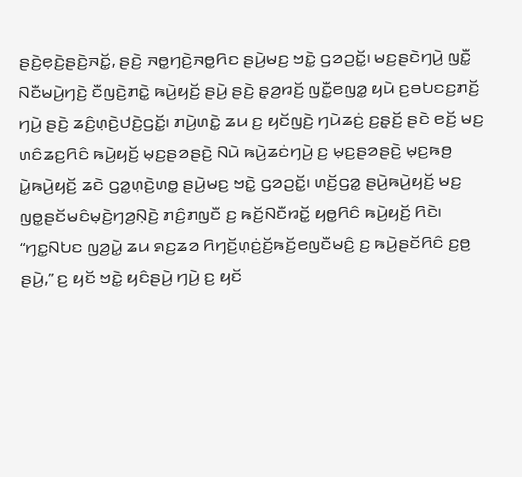ꤔꤢꤧ꤬ꤕ꤫ꤢꤧ꤬ꤔꤢꤧ꤬ꤏꤢꤩ꤭, ꤔꤢꤧ꤬ ꤏꤥ꤭ꤚꤢꤧ꤬ꤏꤥ꤭ꤖꤢ ꤔꤣꤧ꤬ꤗꤢ꤬ ꤠꤢꤧ꤭ ꤞꤤꤑꤢꤩ꤭꤯ ꤗꤢ꤬ꤔꤢꤧꤚꤣꤧ꤬ ꤜꤢꤪ꤭ ꤡꤢꤪꤗꤣꤧ꤬ꤚꤢꤧ꤬ ꤢꤪꤜꤢꤧ꤬ꤊꤢꤧ꤭ ꤒꤣꤧ꤬ꤟꤢꤩ꤬ ꤔꤣꤧ꤬ ꤔꤢꤧ꤬ ꤔ꤫ꤤ꤬ꤙꤢꤩ꤬ ꤜꤢꤪ꤭ꤕꤜꤤ꤭ ꤟꤣꤧ ꤢ꤬ꤋꤝꤢꤢ꤬ꤊꤢꤩ꤬ ꤚꤣꤧ꤬ ꤔꤢꤧ꤬ ꤘꤢꤨ꤬ꤛ꤫ꤢꤧ꤬ꤓꤢꤧ꤬ꤞꤢꤩ꤭꤯ ꤊꤣꤧ꤬ꤛꤢꤧ꤭ ꤘꤣ ꤢ꤬ ꤟꤢꤩꤜꤢꤧ꤬ ꤚꤣꤧꤘꤢꤦ꤬ ꤢ꤬ꤔ꤫ꤢꤩ꤬ ꤔꤢꤧ ꤕꤢꤩ꤬ ꤗꤢ꤬ ꤛꤢꤨꤘꤢ꤬ꤖꤢꤨ ꤒꤣꤧ꤬ꤟꤢꤩ꤬ ꤗ꤫ꤢ꤬ꤔꤤꤔꤢꤧ꤬ ꤡꤣꤧ ꤒꤣꤧ꤬ꤘꤢꤦꤚꤣꤧ꤬ ꤢ꤬ ꤗ꤫ꤢ꤬ꤔꤤꤔꤢꤧ꤬ ꤗ꤫ꤢ꤬ꤒꤥ꤬ ꤣꤧ꤭ꤒꤣꤧ꤬ꤟꤢꤩ꤬ ꤘꤢꤧ ꤞꤤ꤭ꤛ꤫ꤢꤧ꤬ꤛꤥ꤭ ꤔꤣꤧ꤬ꤗꤢ꤬ ꤠꤢꤧ꤭ ꤞꤤꤑꤢꤩ꤭꤯ ꤛꤢꤩ꤬ꤞꤤ꤭ ꤔꤣꤧ꤬ꤒꤣꤧ꤬ꤟꤢꤩ꤬ ꤗꤢ꤬ ꤜꤥ꤭ꤔꤢꤩꤗꤢꤨꤗ꤫ꤢꤧ꤬ꤚꤤ꤬ꤡ꤫ꤢꤧ꤬ ꤊꤢꤨ꤬ꤊꤜꤢꤪ ꤢ꤬ ꤒꤢꤩ꤬ꤡꤢꤪꤙꤢꤩ꤭ ꤟꤥ꤭ꤖꤢꤨ ꤒꤣꤧ꤬ꤟꤢꤩ꤬ ꤖꤢꤧ꤯
“ꤚꤢ꤭ꤡꤝꤢ ꤜꤤ꤬ꤣꤧ꤭ ꤘꤣ ꤎꤢ꤬ꤘꤤ ꤖꤚꤢꤩ꤬ꤛ꤫ꤢꤦ꤬ꤢꤩ꤬ꤒꤢꤩ꤬ꤕꤜꤢꤪꤗꤢꤨ꤬ ꤢ꤬ ꤒꤣꤧ꤬ꤔꤢꤩꤖꤢꤨ ꤢ꤬ꤥ꤬ ꤔꤣꤧ꤬,” ꤢ꤬ ꤟꤢꤩ ꤠꤢꤧ꤭ ꤟꤢꤨꤔꤣꤧ꤬ ꤚꤣꤧ꤬ ꤢ꤬ ꤟꤢꤩ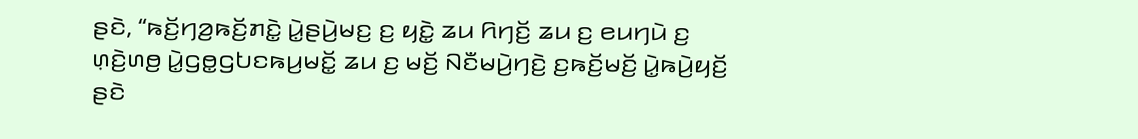ꤔꤢꤧ, “ꤒꤢꤩ꤬ꤚꤤ꤬ꤒꤢꤩ꤬ꤊꤢꤧ꤭ ꤣꤧ꤭ꤔꤣꤧ꤬ꤗꤢ꤬ ꤢ꤬ ꤟꤢꤧ꤭ ꤘꤣ ꤖꤚꤢꤩ꤬ ꤘꤣ ꤢ꤬ ꤕꤣꤚꤣꤧ ꤢ꤬ ꤛ꤫ꤢꤧ꤬ꤛꤥ꤬ ꤣꤧ꤭ꤞꤥ꤭ꤞꤝꤢꤒꤣ꤬ꤗꤢꤩ꤭ ꤘꤣ ꤢ꤬ ꤗꤢꤩ꤬ ꤡꤢꤪꤗꤣꤧ꤬ꤚꤢꤧ꤬ ꤢ꤬ꤒꤢꤩ꤬ꤗꤢꤩ꤬ ꤣꤧ꤭ꤒꤣꤧ꤬ꤟꤢꤩ꤬ ꤔꤢꤧ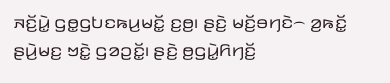ꤏꤢꤩ꤬ꤣꤧ꤭ ꤞꤥ꤭ꤞꤝꤢꤒꤣ꤬ꤗꤢꤩ꤭ ꤢ꤬ꤥ꤬꤯ ꤔꤢꤧ꤬ ꤗꤢꤩ꤬ꤋꤚꤢꤧ꤮ ꤤ꤬ꤒꤢꤩ꤭ ꤔꤣꤧ꤬ꤗꤢ꤬ ꤠꤢꤧ꤭ ꤞꤤꤑꤢꤩ꤭꤯ ꤔꤢꤧ꤬ ꤥ꤬ꤞꤣꤧ꤭ꤖꤚꤢꤩ꤬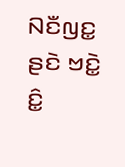ꤡꤢꤪꤜꤢ꤭ ꤔꤢꤧ ꤠꤢꤧ꤭ ꤢꤨ꤭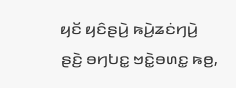ꤟꤢꤩ ꤟꤢꤨꤔꤣꤧ꤬ ꤒꤣꤧ꤬ꤘꤢꤦꤚꤣꤧ꤬ ꤔꤢꤧ꤬ ꤋꤚꤝꤢ꤭ ꤠꤢꤧ꤭ꤋꤛꤢ꤭ ꤒꤥ꤬,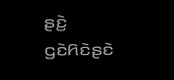ꤔꤢꤧ꤬ ꤞꤢꤧꤖꤢꤧꤔꤢꤧ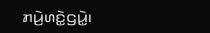ꤊꤣꤧ꤬ꤛꤢꤧ꤭ꤞꤣꤧ꤭꤯